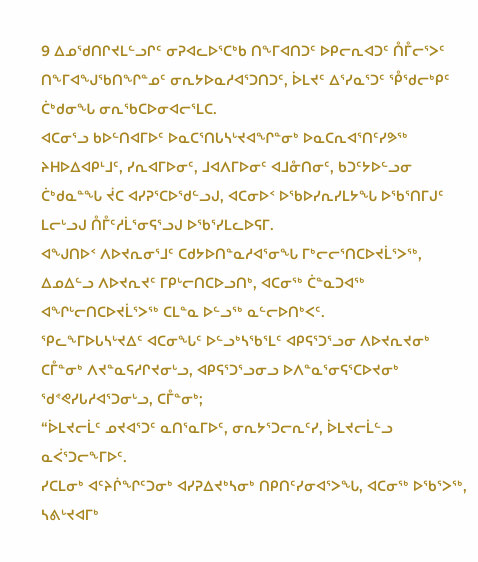9 ᐃᓄᖁᑎᒋᔪᒪᓪᓗᒋᑦ ᓂᕈᐊᓚᐅᕐᑕᒃᑲ ᑎᖕᒥᐊᑎᑐᑦ ᐅᑭᓕᕆᐊᑐᑦ ᑍᒤᓕᕐᐳᑦ ᑎᖕᒥᐊᖑᖃᑎᖏᓐᓄᑦ ᓂᕆᔭᐅᓇᓱᐊᕐᑐᑎᑐᑦ, ᐆᒪᔪᑦ ᐃᕐᓯᓇᕐᑐᑦ ᕾᖁᓕᒃᑭᑦ ᑖᒃᑯᓂᖓ ᓂᕆᖃᑕᐅᓂᐊᓕᕐᒪᑕ.
ᐊᑕᓂᕐᓗ ᑲᐅᓪᑎᐊᒥᐅᑦ ᐅᓇᑕᕐᑎᒐᓴᒡᔪᐊᖏᓐᓂᒃ ᐅᓇᑕᕆᐊᕐᑎᑦᓯᕗᖅ ᔨᕼᐅᐃᐊᑭᒻᒧᑦ, ᓯᕆᐊᒥᐅᓂᑦ, ᒧᐊᐱᒥᐅᓂᑦ ᐊᒧᓁᑎᓂᑦ, ᑲᑐᑦᔭᐅᓪᓗᓂ ᑖᒃᑯᓇᓐᖓ ᔫᑕ ᐊᓯᕈᕐᑕᐅᖁᓪᓗᒍ, ᐊᑕᓂᐅᑉ ᐅᖃᐅᓯᕆᓯᒪᔭᖓ ᐅᖃᕐᑎᒥᒍᑦ ᒪᓕᒡᓗᒍ ᑍᒤᑦᓱᒫᕐᓂᕋᕐᓗᒍ ᐅᖃᕐᓯᒪᓚᐅᕋᒥ.
ᐊᖑᑎᐅᑉ ᐱᐅᔪᕆᓂᕐᒧᑦ ᑕᑯᔭᐅᑎᓐᓇᓱᐊᕐᓂᖓ ᒥᒃᓕᓕᕐᑎᑕᐅᔪᒫᕐᐳᖅ, ᐃᓄᐃᓪᓗ ᐱᐅᔪᕆᔪᑦ ᒥᑭᒡᓕᑎᑕᐅᓗᑎᒃ, ᐊᑕᓂᖅ ᑖᓐᓇᑐᐊᖅ ᐊᖏᒡᓕᑎᑕᐅᔪᒫᕐᐳᖅ ᑕᒪᓐᓇ ᐅᓪᓗᖅ ᓇᓪᓕᐅᑎᒃᐸᑦ.
ᕿᓚᖕᒥᐅᒐᓴᒡᔪᐃᑦ ᐊᑕᓂᖓᑦ ᐅᓪᓗᒃᓴᖃᕐᒪᑦ ᐊᑭᕋᕐᑐᕐᓗᓂ ᐱᐅᔪᕆᔪᓂᒃ ᑕᒤᓐᓂᒃ ᐱᔪᓐᓇᕋᓱᒋᔪᓂᒡᓗ, ᐊᑭᕋᕐᑐᕐᓗᓂᓗ ᐅᐱᓐᓇᕐᓂᕋᕐᑕᐅᔪᓂᒃ ᖁᕝᕙᓯᒐᓱᐊᕐᑐᓂᒡᓗ, ᑕᒤᓐᓂᒃ;
“ᐆᒪᔪᓕᒫᑦ ᓄᔪᐊᕐᑐᑦ ᓇᑎᕐᓇᒥᐅᑦ, ᓂᕆᔭᕐᑐᓕᕆᑦᓯ, ᐆᒪᔪᓕᒫᓪᓗ ᓇᐹᕐᑐᓕᖕᒥᐅᑦ.
ᓯᑕᒪᓂᒃ ᐊᑦᔨᒌᖏᑦᑐᓂᒃ ᐊᓯᕈᐃᔪᒃᓴᓂᒃ ᑎᑭᑎᑦᓯᓂᐊᕐᐳᖓ, ᐊᑕᓂᖅ ᐅᖃᕐᐳᖅ, ᓴᕕᒡᔪᐊᒥᒃ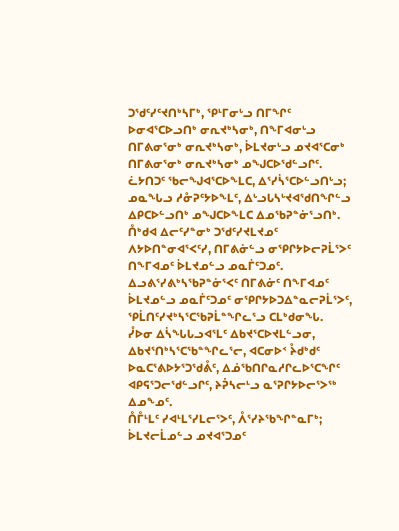ᑐᖁᑦᓯᑦᔪᑎᒃᓴᒥᒃ, ᕿᒻᒥᓂᒡᓗ ᑎᒥᖏᑦ ᐅᓂᐊᕐᑕᐅᓗᑎᒃ ᓂᕆᔪᒃᓴᓂᒃ, ᑎᖕᒥᐊᓂᒡᓗ ᑎᒥᕕᓂᕐᓂᒃ ᓂᕆᔪᒃᓴᓂᒃ, ᐆᒪᔪᓂᒡᓗ ᓄᔪᐊᕐᑕᓂᒃ ᑎᒥᕕᓂᕐᓂᒃ ᓂᕆᔪᒃᓴᓂᒃ ᓄᖑᑕᐅᖁᓪᓗᒋᑦ.
ᓛᔭᑎᑐᑦ ᖃᓕᖑᐊᕐᑕᐅᖕᒪᑕ, ᐃᕐᓯᓵᕐᑕᐅᓪᓗᑎᒡᓗ; ᓄᓇᖓᓗ ᓱᓁᕈᑦᔭᐅᖕᒪᑦ, ᐃᒡᓗᒐᓴᒡᔪᐊᖁᑎᖏᓪᓗ ᐃᑭᑕᐅᓪᓗᑎᒃ ᓄᖑᑕᐅᖕᒪᑕ ᐃᓄᖃᕈᓐᓃᕐᓗᑎᒃ.
ᑍᒃᑯᐊ ᐃᓕᑦᓯᓐᓂᒃ ᑐᖁᑦᓯᔪᒪᔪᓄᑦ ᐱᔭᐅᑎᓐᓂᐊᕐᐸᑦᓯ, ᑎᒥᕕᓃᓪᓗ ᓂᕿᒋᔭᐅᓕᕈᒫᕐᐳᑦ ᑎᖕᒥᐊᓄᑦ ᐆᒪᔪᓄᓪᓗ ᓄᓇᒦᑦᑐᓄᑦ.
ᐃᓗᕕᕐᓯᕕᒃᓴᖃᕈᓐᓃᕐᐸᑦ ᑎᒥᕕᓃᑦ ᑎᖕᒥᐊᓄᑦ ᐆᒪᔪᓄᓪᓗ ᓄᓇᒦᑦᑐᓄᑦ ᓂᕿᒋᔭᐅᑐᐃᓐᓇᓕᕈᒫᕐᐳᑦ, ᕿᒫᑎᑦᓯᔪᒃᓴᕐᑕᖃᕈᒫᓐᖏᓚᕐᓗ ᑕᒪᒃᑯᓂᖓ.
ᓮᐅᓂ ᐃᓵᖓᒐᓗᐊᕐᒪᑦ ᐃᑲᔪᕐᑕᐅᔪᒪᓪᓗᓂ, ᐃᑲᔪᕐᑎᒃᓴᕐᑕᖃᓐᖏᓚᕐᓕ, ᐊᑕᓂᐅᑉ ᔧᑯᒃᑯᑦ ᐅᓇᑕᕐᕕᐅᔭᕐᑐᖁᕔᑦ, ᐃᓅᖃᑎᒋᓇᓱᒋᓚᐅᕐᑕᖏᑦ ᐊᑭᕋᕐᑐᓕᖁᓪᓗᒋᑦ, ᔨᕉᓴᓕᒻᓗ ᓇᕐᕈᒋᔭᐅᓕᕐᐳᖅ ᐃᓄᖕᓄᑦ.
ᑍᒤᒻᒪᑦ ᓯᐊᒻᒪᕐᓯᒪᓕᕐᐳᑦ, ᐰᕐᓯᔨᖃᖏᓐᓇᒥᒃ; ᐆᒪᔪᓕᒫᓄᓪᓗ ᓄᔪᐊᕐᑐᓄᑦ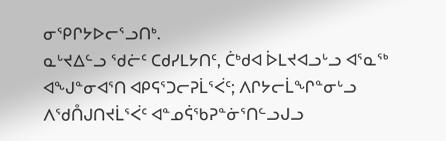ᓂᕿᒋᔭᐅᓕᕐᓗᑎᒃ.
ᓇᒡᔪᐃᓪᓗ ᖁᓖᑦ ᑕᑯᓯᒪᔭᑎᑦ, ᑖᒃᑯᐊ ᐆᒪᔪᐊᓗᒡᓗ ᐊᕐᓇᖅ ᐊᖑᓐᓂᐊᕐᑎ ᐊᑭᕋᕐᑐᓕᕈᒫᕐᐹᑦ; ᐱᒋᔭᓕᒫᖏᓐᓂᒡᓗ ᐱᖁᑍᒍᑎᔪᒫᕐᐹᑦ ᐊᓐᓄᕌᖃᕈᓐᓃᕐᑎᓪᓗᒍᓗ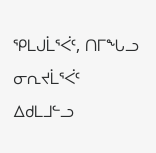ᕿᒪᒍᒫᕐᐹᑦ, ᑎᒥᖓᓗ ᓂᕆᔪᒫᕐᐹᑦ ᐃᑯᒪᒧᓪᓗ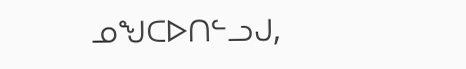ᓄᖑᑕᐅᑎᓪᓗᒍ,